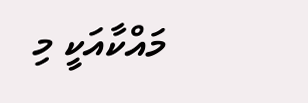މައްކާއަކީ މި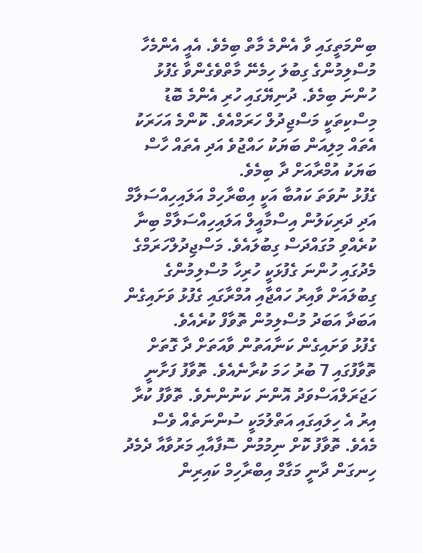ބިންމަތީގައި ވާ އެންމެ މާތް ބިމެވެ. އެއީ އެންމެހާ މުސްލިމުންގެ ގިބުލަ ހިމެނޭ މާތްވެގެންވާ ގެފުޅު ހުންނަ ބިމެވެ. ދުނިޔޭގައި ހުރި އެންމެ ބޮޑު މިސްކިތަކީ މަސްޖިދުލް ހަރަމްއެވެ. ކޮންމެ އަހަރަކު އެތައް މިލިއަން ބަޔަކު ހައްޖުވެ އަދި އެތައް ހާސް ބަޔަކު އުމްރާއަށް ދާ ބިމެވެ.
ގެފުޅު ނުވަތަ ކައުބާ އަކީ އިބްރާހިމް އަލައިހިއްސަލާމް އަދި ދަރިކަލުން އިސްމާއީލް އަލައިހިއްސަލާމް ބިނާ ކުރެއްވި މުގައްދަސް ގިބުލައެވެ. މަސްޖިދުލްހަރަމްގެ މެދުގައި ހުންނަ ގެފުޅަކީ ހުރިހާ މުސްލިމުންގެ ގިބުލައަށް ވާއިރު ހައްޖާއި އުމްރާގައި ގެފުޅު ވަށައިގެން އަބަދާ އަބަދު މުސްލިމުން ތޮވާފް ކުރެއެވެ.
ގެފުޅު ވަށައިގެން ކަނާއަތުން ވާއަތަށް ދާ ގޮތަށް ތޮވާފުގައި 7 ބުރު ހަމަ ކުރާނެއެވެ. ތޮވާފު ފަށާނީ ހަޖަރަލްއަސްވަދު އޮންނަ ކަނުންނެވެ. ތޮވާފު ކުރާ އިރު އެ ހިލައިގައި އަތްލުމަކީ ސުންނަތެއް ވެސް މެއެވެ. ތޮވާފު ކޮށް ނިމުމުން ސޮފާއާއި މަރުވާއާ ދެމެދު ހިނގަން ދާނީ މަގާމް އިބްރާހިމް ކައިރިން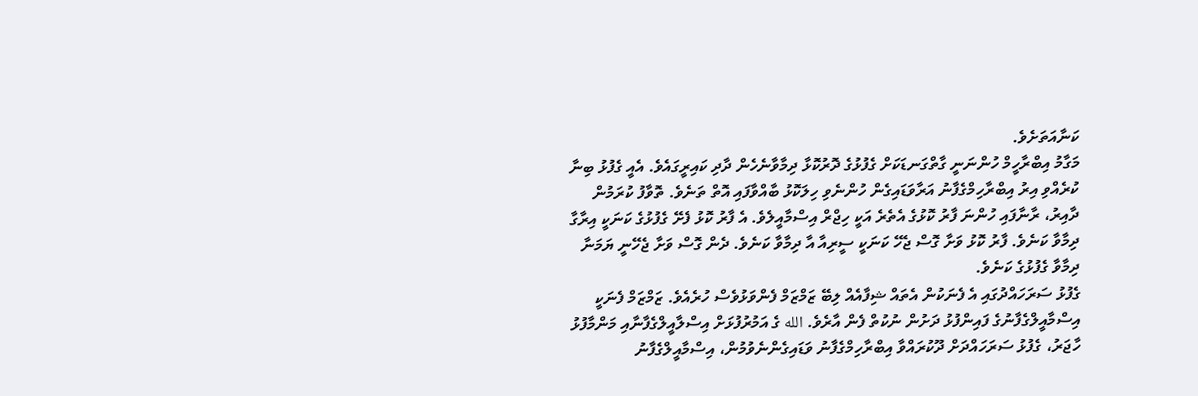ކަނާއަތަށެވެ.
މަގާމު އިބްރާހީމް ހުންނަނީ ގާތްގަނޑަކަށް ގެފުޅުގެ ދޮރުކޮޅާ ދިމާވާނެހެން ދާދި ކައިރީގައެވެ. އެއީ ގެފުޅު ބިނާ ކުރެއްވި އިރު އިބްރާހިމްގެފާނު އަރާވަޑައިގެން ހުންނެވި ހިލަކޮޅު ބާއްވާފައި އޮތް ތަނެވެ. ތޮވާފު ކުރަމުން ދާއިރު، ރާނާފައި ހުންނަ ފާރު ކޮޅުގެ އެތެރެ އަކީ ހިޖްރް އިސްމާއީލެވެ. އެ ފާރު ކޮޅު ފެށޭ ގެފުޅުގެ ކަނަކީ އިރާގާ ދިމާވާ ކަނެވެ. ފާރު ކޮޅު ވަށާ ގޮސް ޖެހޭ ކަނަކީ ސީރިއާ އާ ދިމާވާ ކަނެވެ. ދެން ގޮސް ވަށާ ޖެހޭނީ ޔަމަނާ ދިމާވާ ގެފުޅުގެ ކަނެވެ.
ގެފުޅު ސަރަހައްދުގައި އެ ފެނަކުން އެތައް ޝިފާއެއް ލިބޭ ޒަމްޒަމް ފެންވަޅުވެސް ހުރެއެވެ. ޒަމްޒަމް ފެނަކީ އިސްމާއީލްގެފާނުގެ ފައިންފުޅު ދަށުން ނުކުތް ފެން އާރެވެ. الله ގެ އަމުރުފުޅަށް އިސްލާއީލްގެފާނާއި މަންމާފުޅު ހާޖަރު، ގެފުޅު ސަރަހައްދަށް ދޫކުރައްވާ އިބްރާހިމްގެފާނު ވަޑައިގެންނެވުމުން، އިސްމާއީލްގެފާނު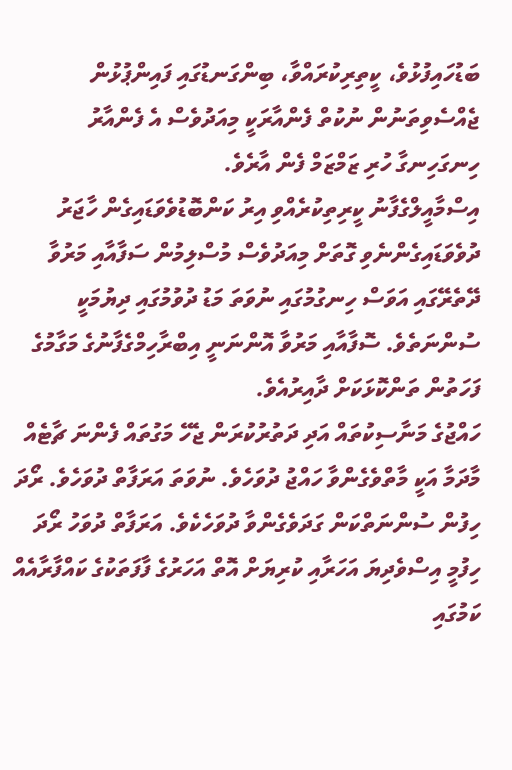ބަޑުހައިފުޅުވެ، ކީތިރިކުރައްވާ، ބިންގަނޑުގައި ފައިންޕުޅުން ޖެއްސެވިތަނުން ނުކުތް ފެންއާރަކީ މިއަދުވެސް އެ ފެންއާރު ހިނގަހިނގާ ހުރި ޒަމްޒަމް ފެން އާރެވެ.
އިސްމާއީލްގެފާނު ކީރިތިކުރެއްވި އިރު ކަންބޮޑުވެވަޑައިގެން ހާޖަރު ދުވެވަޑައިގެންނެވި ގޮތަށް މިއަދުވެސް މުސްލިމުން ސަފާއާއި މަރުވާ ދޭތެރޭގައި އަވަސް ހިނގުމުގައި ނުވަތަ މަޑު ދުވުމުގައި ދިޔުމަކީ ސުންނަތެވެ. ސޮފާއާއި މަރުވާ އޮންނަނީ އިބްރާހިމްގެފާނުގެ މަގާމުގެ ފަހަތުން ތަންކޮޅަކަށް ދާއިރުއެވެ.
ހައްޖުގެ މަނާސިކުތައް އަދި ދަތުރުކުރަން ޖެހޭ މަގުތައް ފެންނަ ޗާޓެއް
މާދަމާ އަކީ މާތްވެގެންވާ ހައްޖު ދުވަހެވެ. ނުވަތަ އަރަފާތް ދުވަހެވެ. ރޯދަ ހިފުން ސުންނަތްކަން ގަދަވެގެންވާ ދުވަހެކެވެ. އަރަފާތް ދުވަހު ރޯދަ ހިފުމީ އިސްވެދިޔަ އަހަރާއި ކުރިޔަށް އޮތް އަހަރުގެ ފާފަތަކުގެ ކައްފާރާއެއް ކަމުގައި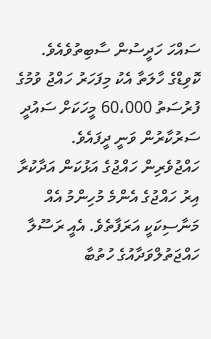ސައްހަ ހަދީސުން ސާބިތުވެއެވެ.
ކޮވިޑްގެ ހާލަތާ އެކު މިފަހަރު ހައްޖު ވުމުގެ ފުރުސަތު 60،000 މީހަކަށް ސައުދީ ސަރުކާރުން ވަނީ ދީފައެވެ. ހައްޖުވެރިން ހައްޖުގެ އަޅުކަން އަދާކުރާ އިރު ހައްޖުގެ އެންމެ މުހިންމު އެއް މަނާސިކަކީ އަރަފާތެވެ. އެއީ ރަސޫލާ ހައްޖަތުލްވަދާއުގެ ހުތުބާ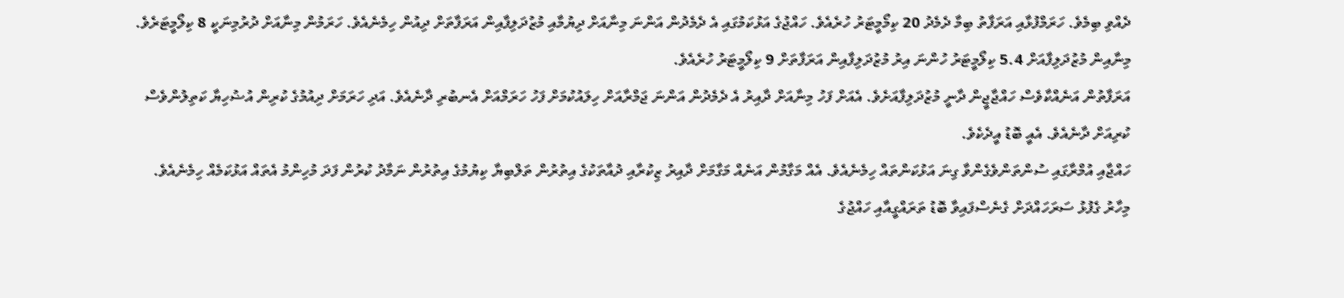ދެއްވި ބިމެވެ. ހަރަމްފުޅާއި އަރަފާތު ބިމާ ދެމެދު 20 ކިމޯމީޓަރު ހުރެއެވެ. ހައްޖުގެ އަޅުކަމުގައި އެ ދެމެދުން އަންނަ މިނާއަށް ދިޔުމާއި މުޒުދަލިފާއިން އަރަފާތަށް ދިއުން ހިމެނެއެވެ. ހަރަމުން މިނާއަށް ދުރުމިނަކީ 8 ކިލޯމީޓަރެވެ. މިނާއިން މުޒުދަލިފާއަށް 5.4 ކިލޯމީޓަރު ހުންނަ އިރު މުޒުދަލިފާއިން އަރަފާތަށް 9 ކިލޯމީޓަރު ހުރެއެވެ.
އަރަފާތުން އަނެއްކާވެސް ހައްޖާޖީން ދާނީ މުޒުދަލިފާއަށެވެ. އެއަށް ފަހު މިނާއަށް ދާއިރު އެ ދެމެދުން އަންނަ ޖަމްރާއަށް ހިލައުކުމަށް ފަހު ހަރަމްއަށް އެނބުރި ދާނެއެވެ. އަދި ހަރަމަށް ދިއުމުގެ ކުރިން އުޟުހިޔާ ކަތިލުންވެސް ކުރިއަށް ދާނެއެވެ. އެއީ ބޮޑު އީދެކެވެ.
ހައްޖާއި އުމްރާގައި ސުންތަންވެގެންވާ ގިނަ އަޅުކަންތައް ހިމެނެއެވެ. އެއް މަގާމުން އަނެއް މަގާމަށް ދާއިރު ޒިކުރާއި ދުއާތަކުގެ އިތުރުން ތަލްބިޔާ ކިޔުމުގެ އިތުރުން ނަމާދު ކުރުން ފަދަ މުހިންމު އެތައް އަޅުކަމެއް ހިމެނެއެވެ.
މިހާރު ގެފުޅު ސަރަހައްދަށް ގެނެސްފައިވާ ބޮޑު ތަރައްގީއާއި ހައްޖުގެ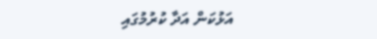އަޅުކަން އަދާ ކުރުމުގައި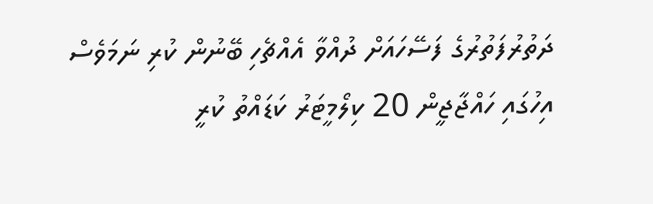ދަތުރުފަތުރުގެ ފަސޭހައަށް ދުއްވާ އެއްޗެހި ބޭނުން ކުރި ނަމަވެސް އިހުގައި ހައްޖާޖީން 20 ކިލޯމީޓަރު ކަޑައްތު ކުރީ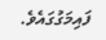ފައިމަގުގައެވެ.